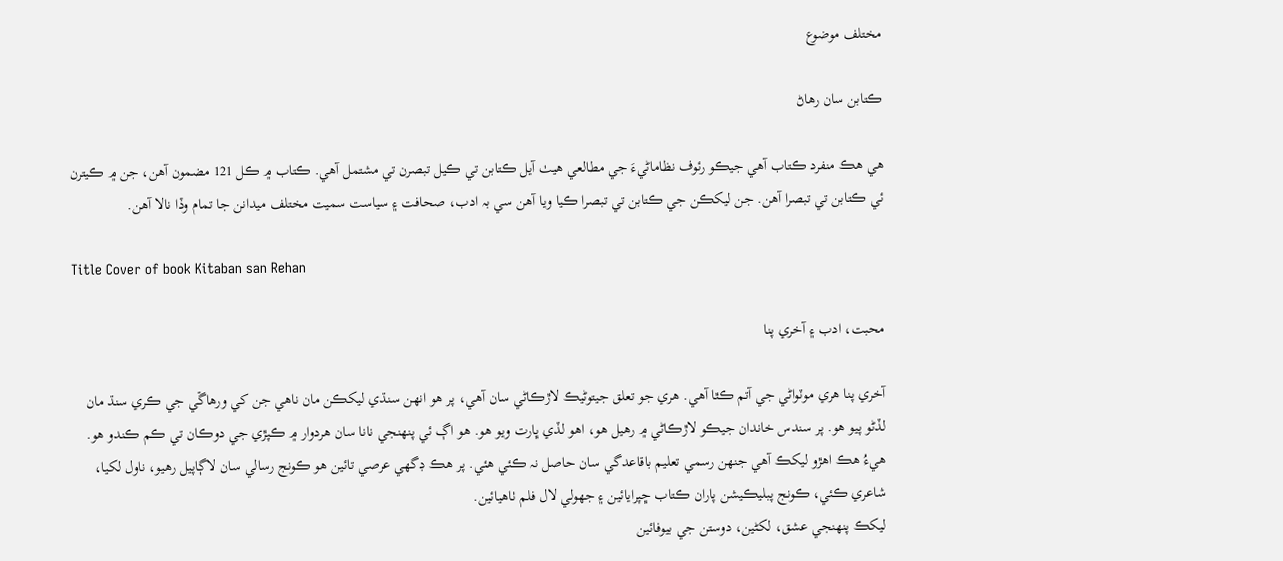مختلف موضوع

ڪتابن سان رھاڻ

ھي ھڪ منفرد ڪتاب آھي جيڪو رئوف نظاماڻيءَ جي مطالعي ھيٺ آيل ڪتابن تي ڪيل تبصرن تي مشتمل آھي. ڪتاب ۾ ڪل 121 مضمون آھن، جن ۾ ڪيترن ئي ڪتابن تي تبصرا آھن. جن ليکڪن جي ڪتابن تي تبصرا ڪيا ويا آھن سي بہ ادب، صحافت ۽ سياست سميت مختلف ميدانن جا تمام وڏا نالا آھن.

Title Cover of book Kitaban san Rehan

محبت، ادب ۽ آخري پنا

آخري پنا هري موٽواڻي جي آتم ڪٿا آهي. هري جو تعلق جيتوڻيڪ لاڙڪاڻي سان آهي، پر هو انھن سنڌي ليکڪن مان ناهي جن کي ورهاڱي جي ڪري سنڌ مان لڏڻو پيو هو. پر سندس خاندان جيڪو لاڙڪاڻي ۾ رهيل هو، اهو لڏي ڀارت ويو هو. هو اڳ ئي پنھنجي نانا سان هردوار ۾ ڪپڙي جي دوڪان تي ڪم ڪندو هو. هيءُ هڪ اهڙو ليکڪ آهي جنھن رسمي تعليم باقاعدگي سان حاصل نہ ڪئي هئي. پر هڪ ڊگهي عرصي تائين هو ڪونج رسالي سان لاڳاپيل رهيو، ناول لکيا، شاعري ڪئي، ڪونج پبليڪيشن پاران ڪتاب ڇپرايائين ۽ جهولي لال فلم ٺاهيائين.
ليکڪ پنھنجي عشق، لکڻين، دوستن جي بيوفائين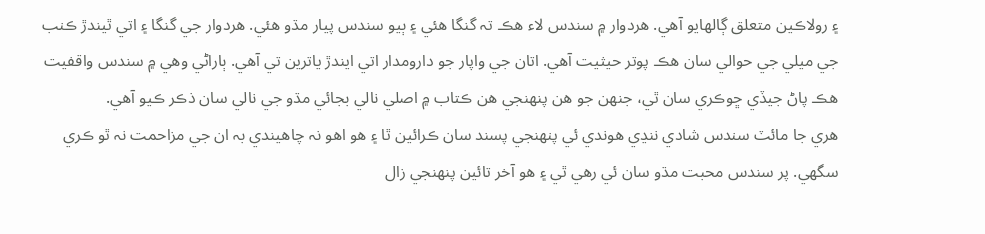۽ رولاڪين متعلق ڳالھايو آهي. هردوار ۾ سندس لاء هڪ تہ گنگا هئي ۽ ٻيو سندس پيار مڌو هئي. هردوار جي گنگا ۽ اتي ٿيندڙ ڪنب جي ميلي جي حوالي سان هڪ پوتر حيثيت آهي. اتان جي واپار جو دارومدار اتي ايندڙ ياترين تي آهي. ٻاراڻي وهي ۾ سندس واقفيت هڪ پاڻ جيڏي ڇوڪري سان ٿي، جنھن جو هن پنھنجي هن ڪتاب ۾ اصلي نالي بجائي مڌو جي نالي سان ذڪر ڪيو آهي.
هري جا مائٽ سندس شادي ننڍي هوندي ئي پنھنجي پسند سان ڪرائين ٿا ۽ هو اهو نہ چاهيندي بہ ان جي مزاحمت نہ ٿو ڪري سگهي. پر سندس محبت مڌو سان ئي رهي ٿي ۽ هو آخر تائين پنھنجي زال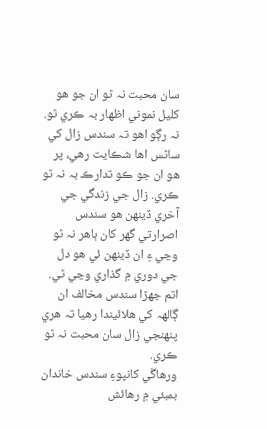سان محبت نہ ٿو ان جو هو کليل نموني اظھار بہ ڪري ٿو. نہ رڳو اهو تہ سندس زال کي ساڻس اها شڪايت رهي، پر هو ان جو ڪو تدارڪ بہ نہ ٿو ڪري. زال جي زندگي جي آخري ڏينھن هو سندس اصرارتي گهر کان ٻاهر نہ ٿو وڃي ۽ ان ڏينھن ئي هو دل جي دوري ۾ گذاري وڃي ٿي. اتم جھڙا سندس مخالف ان ڳالھہ کي هلائيندا رهيا تہ هري پنھنجي زال سان محبت نہ ٿو ڪري.
ورهاڱي کانپوءِ سندس خاندان بمبئي ۾ رهائش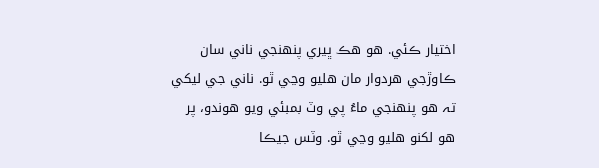اختيار ڪئي. هو هڪ ڀيري پنھنجي ناني سان ڪاوڙجي هردوار مان هليو وڃي ٿو. ناني جي ليکي تہ هو پنھنجي ماءُ پي وٽ بمبئي ويو هوندو، پر هو لکنو هليو وڃي ٿو. وٽس جيڪا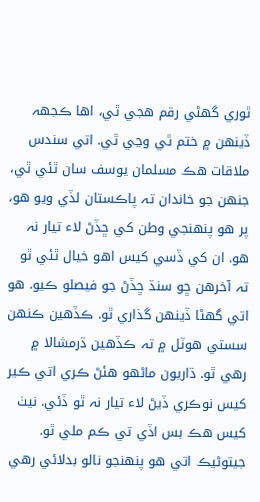ٿوري گهڻي رقم هجي ٿي، اها ڪجهہ ڏينھن ۾ ختم ٿي وڃي ٿي. اتي سندس ملاقات هڪ مسلمان يوسف سان ٿئي ٿي، جنھن جو خاندان تہ پاڪستان لڏي ويو هو، پر هو پنھنجي وطن کي ڇڏڻ لاء تيار نہ هو. ان کي ڏسي کيس اهو خيال ٿئي ٿو تہ آخرهن ڇو سنڌ ڇڏڻ جو فيصلو ڪيو. هو اتي گهڻا ڏينھن گذاري ٿو. ڪڏهين ڪنھن سستي هوٽل ۾ تہ ڪڏهين ڌرمشالا ۾ رهي ٿو. ڌاريون ماڻھو هئڻ ڪري اتي ڪير کيس نوڪري ڏيڻ لاء تيار نہ ٿو ڏئي. نيٺ کيس هڪ بس اڏي تي ڪم ملي ٿو. جيتوڻيڪ اتي هو پنھنجو نالو بدلائي رهي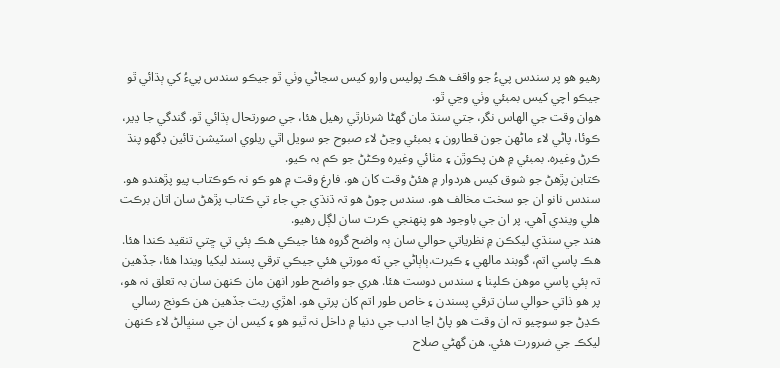رهيو هو پر سندس پيءُ جو واقف هڪ پوليس وارو کيس سڃاڻي وٺي ٿو جيڪو سندس پيءُ کي ٻڌائي ٿو جيڪو اچي کيس بمبئي وٺي وڃي ٿو.
هوان وقت جي الھاس نگر، جتي سنڌ مان گهڻا شرنارٿي رهيل هئا، جي صورتحال ٻڌائي ٿو. گندگي جا ڍير، ڪوئا، پاڻي لاء ماڻھن جون قطارون ۽ بمبئي وڃڻ لاء صبوح جو سويل اٿي ريلوي اسٽيشن تائين ڊگهو پنڌ ڪرڻ وغيرہ. بمبئي ۾ هن پڪوڙن ۽ مٺائي وغيرہ وڪڻڻ جو ڪم بہ ڪيو.
ڪتابن پڙهڻ جو شوق کيس هردوار ۾ هئڻ وقت کان هو. فارغ وقت ۾ هو ڪو نہ ڪوڪتاب پيو پڙهندو هو. سندس نانو ان جو سخت مخالف هو. سندس چوڻ هو تہ ڌنڌي جي جاء تي ڪتاب پڙهڻ سان اتان برڪت هلي ويندي آهي. پر ان جي باوجود هو پنھنجي ڪرت سان لڳل رهيو.
هند جي سنڌي ليکڪن ۾ نظرياتي حوالي سان ٻہ واضح گروه هئا جيڪي هڪ ٻئي تي ڇتي تنقيد ڪندا هئا. هڪ پاسي اتم، گوبند مالھي ۽ ڪيرت.ٻاٻاڻي جي ٽه مورتي هئي جيڪي ترقي پسند ليکيا ويندا هئا، جڏهين تہ ٻئي پاسي موهن ڪلپنا ۽ سندس دوست هئا. هري جو واضح طور انھن مان ڪنھن سان بہ تعلق نہ هو، پر هو ذاتي حوالي سان ترقي پسندن ۽ خاص طور اتم کان پرتي هو. اهڙي ريت جڏهين هن ڪونج رسالي ڪڍڻ جو سوچيو تہ ان وقت هو پاڻ اڃا ادب جي دنيا ۾ داخل نہ ٿيو هو ۽ کيس ان جي سنڀالڻ لاء ڪنھن ليکڪ جي ضرورت هئي. هن گهڻي صلاح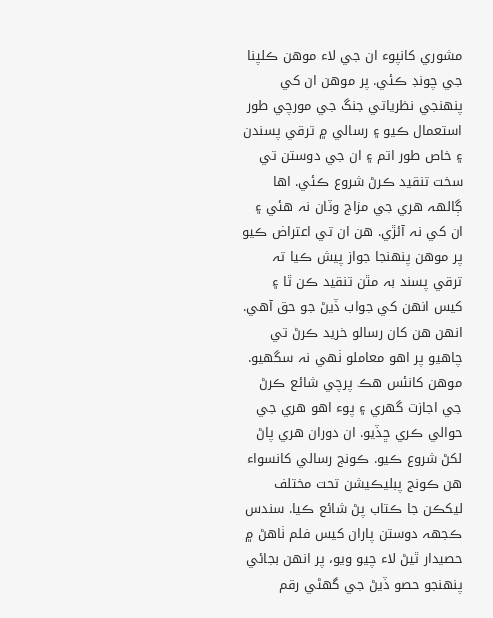مشوري کانپوء ان جي لاء موهن ڪلپنا جي چونڊ ڪئي. پر موهن ان کي پنھنجي نظرياتي جنگ جي مورچي طور استعمال ڪيو ۽ رسالي ۾ ترقي پسندن ۽ خاص طور اتم ۽ ان جي دوستن تي سخت تنقيد ڪرڻ شروع ڪئي. اها ڳالھہ هري جي مزاج وٽان نہ هئي ۽ ان کي نہ آئڙي. هن ان تي اعتراض ڪيو پر موهن پنھنجا جواز پيش ڪيا تہ ترقي پسند بہ مٿن تنقيد ڪن ٿا ۽ کيس انھن کي جواب ڏيڻ جو حق آهي. انھن هن کان رسالو خريد ڪرڻ تي چاهيو پر اهو معاملو ٺھي نہ سگهيو. موهن کانئس هڪ پرچي شائع ڪرڻ جي اجازت گهري ۽ پوء اهو هري جي حوالي ڪري ڇڏيو. ان دوران هري پاڻ لکڻ شروع ڪيو. ڪونج رسالي کانسواء هن ڪونج پبليڪيشن تحت مختلف ليکڪن جا ڪتاب پڻ شائع ڪيا. سندس ڪجهہ دوستن پاران کيس فلم ٺاهڻ ۾ حصيدار ٿيڻ لاء چيو ويو، پر انھن بجائي پنھنجو حصو ڏيڻ جي گهڻي رقم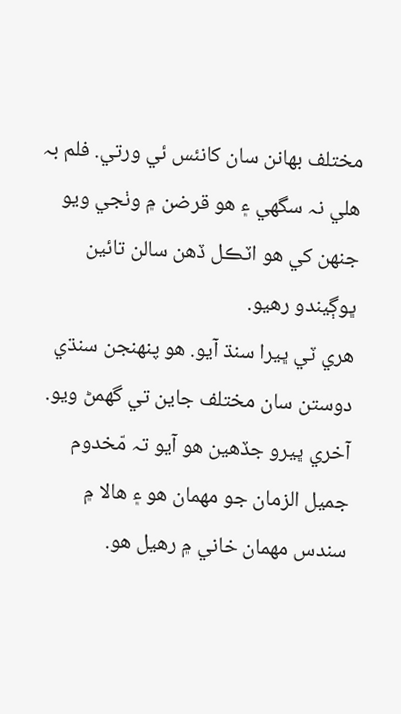مختلف بھانن سان کانئس ئي ورتي. فلم بہ هلي نہ سگهي ۽ هو قرضن ۾ وٺجي ويو جنھن کي هو اٽڪل ڏهن سالن تائين ڀوڳيندو رهيو.
هري ٽي ڀيرا سنڌ آيو. هو پنھنجن سنڌي دوستن سان مختلف جاين تي گهمڻ ويو. آخري ڀيرو جڏهين هو آيو تہ مّخدوم جميل الزمان جو مھمان هو ۽ هالا ۾ سندس مھمان خاني ۾ رهيل هو.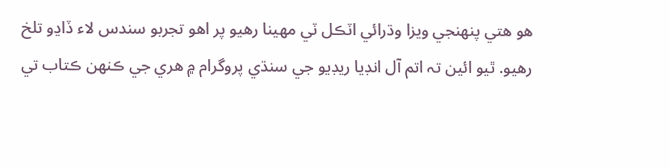هو هتي پنھنجي ويزا وڌرائي اٽڪل ٽي مھينا رهيو پر اهو تجربو سندس لاء ڏاڍو تلخ رهيو. ٿيو ائين تہ اتم آل انڊيا ريڊيو جي سنڌي پروگرام ۾ هري جي ڪنھن ڪتاب تي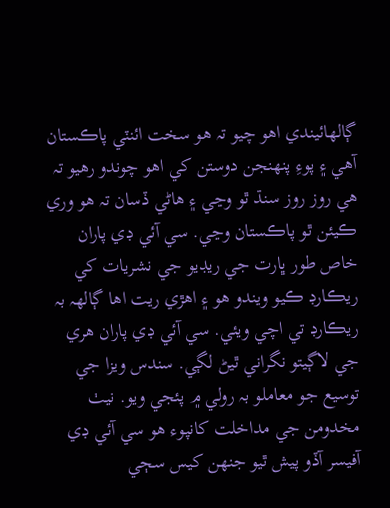ڳالھائيندي اهو چيو تہ هو سخت ائنٽي پاڪستان آهي ۽ پوءِ پنھنجن دوستن کي اهو چوندو رهيو تہ هي روز روز سنڌ ٿو وڃي ۽ هاڻي ڏسان تہ هو وري ڪيئن ٿو پاڪستان وڃي. سي آئي ڊي پاران خاص طور ڀارت جي ريڊيو جي نشريات کي ريڪارڊ ڪيو ويندو هو ۽ اهڙي ريت اها ڳالھہ بہ ريڪارڊ تي اچي ويئي. سي آئي ڊي پاران هري جي لاڳيتو نگراني ٿيڻ لڳي. سندس ويزا جي توسيع جو معاملو بہ رولي ۾ پئجي ويو. نيٺ مخدومن جي مداخلت کانپوء هو سي آئي ڊي آفيسر آڏو پيش ٿيو جنھن کيس سڄي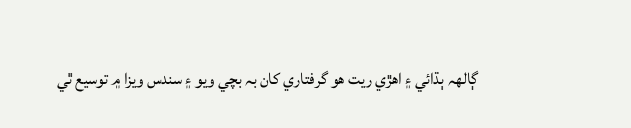ڳالھہ ٻڌائي ۽ اهڙي ريت هو گرفتاري کان بہ بچي ويو ۽ سندس ويزا ۾ توسيع ٿي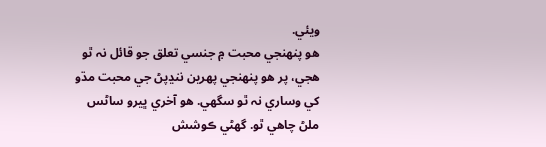ويئي.
هو پنھنجي محبت ۾ جنسي تعلق جو قائل نہ ٿو هجي، پر هو پنھنجي پھرين ننڍپڻ جي محبت مڌو کي وساري نہ ٿو سگهي. هو آخري ڀيرو ساڻس ملڻ چاهي ٿو. گهڻي ڪوشش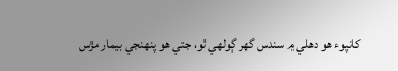کانپوء هو دھلي ۾ سندس گهر ڳولھي ٿو، جتي هو پنھنجي بيمار مڙس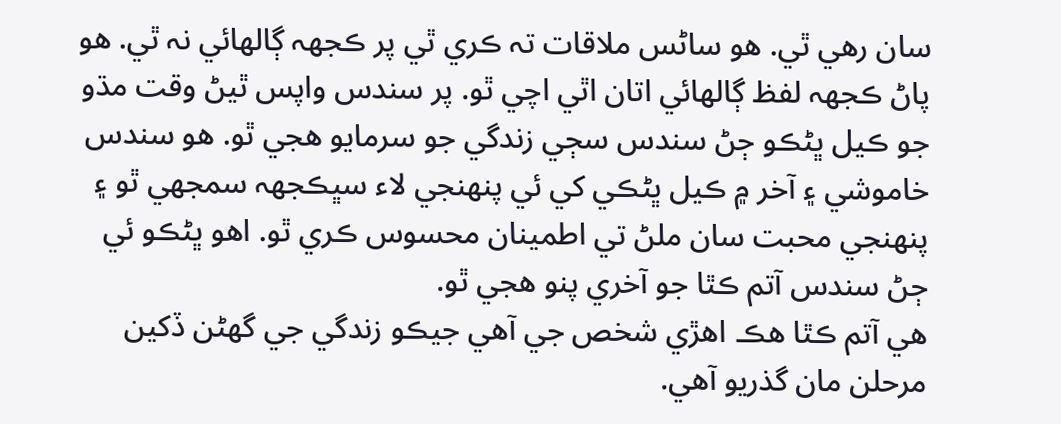سان رهي ٿي. هو ساڻس ملاقات تہ ڪري ٿي پر ڪجهہ ڳالھائي نہ ٿي. هو پاڻ ڪجهہ لفظ ڳالھائي اتان اٿي اچي ٿو. پر سندس واپس ٿيڻ وقت مڌو جو ڪيل ڀڻڪو ڄڻ سندس سڄي زندگي جو سرمايو هجي ٿو. هو سندس خاموشي ۽ آخر ۾ ڪيل ڀڻڪي کي ئي پنھنجي لاء سڀڪجهہ سمجهي ٿو ۽ پنھنجي محبت سان ملڻ تي اطمينان محسوس ڪري ٿو. اهو ڀڻڪو ئي ڄڻ سندس آتم ڪٿا جو آخري پنو هجي ٿو.
هي آتم ڪٿا هڪ اهڙي شخص جي آهي جيڪو زندگي جي گهڻن ڏکين مرحلن مان گذريو آهي.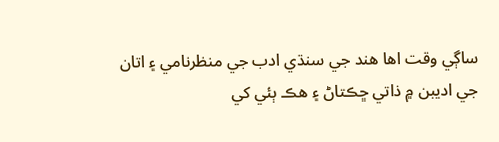ساڳي وقت اها هند جي سنڌي ادب جي منظرنامي ۽ اتان جي اديبن ۾ ذاتي ڇڪتاڻ ۽ هڪ ٻئي کي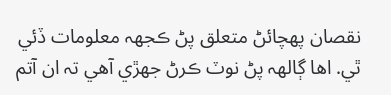نقصان پھچائڻ متعلق پڻ ڪجهہ معلومات ڏئي ٿي. اها ڳالھہ پڻ نوٽ ڪرڻ جهڙي آهي تہ ان آتم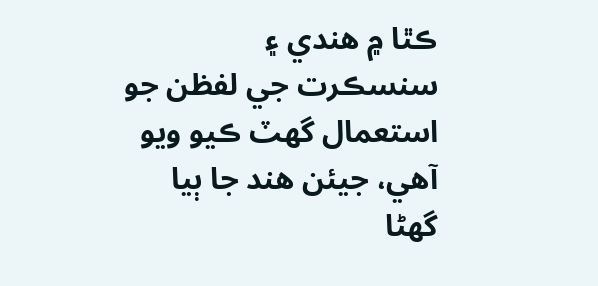ڪٿا ۾ هندي ۽ سنسڪرت جي لفظن جو استعمال گهٽ ڪيو ويو آهي، جيئن هند جا ٻيا گهڻا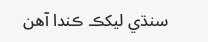سنڌي ليکڪ ڪندا آهن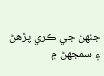جنھن جي ڪري پڙهڻ ۽ سمجهڻ ۾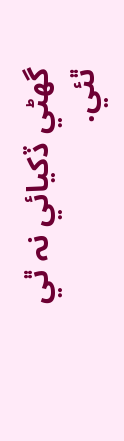گهڻي ڏکيائي نہ ٿي ٿئي.